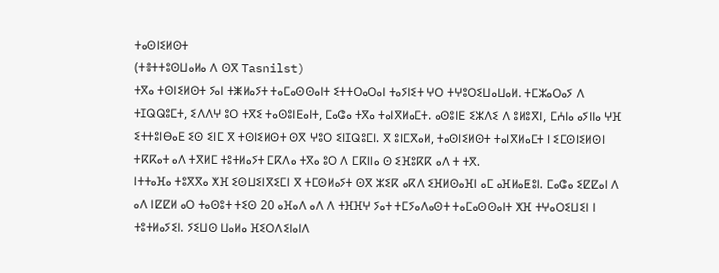ⵜⴰⵙⵏⵉⵍⵙⵜ
(ⵜⴻⵜⵜⵓⵙⵡⴰⵍⴰ ⴷ ⵙⴳ Tasnilst)
ⵜⴳⴰ ⵜⵙⵏⵉⵍⵙⵜ ⵢⴰⵏ ⵜⵥⵍⴰⵢⵜ ⵜⴰⵎⴰⵙⵙⴰⵏⵜ ⵉⵜⵜⵔⴰⵔⴰⵏ ⵜⴰⵢⵏⵉⵜ ⵖⵔ ⵜⵖⵓⵔⵉⵡⴰⵡⴰⵍ. ⵜⵎⵣⴰⵔⴰⵢ ⴷ ⵜⵊⵕⵕⵓⵎⵜ, ⵉⴷⴷⵖ ⵓⵔ ⵜⴳⵉ ⵜⴰⵙⵓⵏⴹⴰⵏⵜ, ⵎⴰⵛⴰ ⵜⴳⴰ ⵜⴰⵏⴳⵍⴰⵎⵜ. ⴰⵙⵓⵏⴹ ⵉⵣⴷⵉ ⴷ ⵓⵍⵓⴳⵏ, ⵎⵄⵏⴰ ⴰⵢⵏⵏⴰ ⵖⴼ ⵉⵜⵜⵓⵏⴱⴰⴹ ⵉⵙ ⵉⵏⵎ ⴳ ⵜⵙⵏⵉⵍⵙⵜ ⵙⴳ ⵖⵓⵔ ⵉⵏⵊⵕⵓⵎⵏ. ⴳ ⵓⵏⵎⴳⴰⵍ, ⵜⴰⵙⵏⵉⵍⵙⵜ ⵜⴰⵏⴳⵍⴰⵎⵜ ⵏ ⵉⵎⵙⵏⵉⵍⵙⵏ ⵜⴽⴽⴰⵜ ⴰⴷ ⵜⴳⵍⵎ ⵜⵓⵜⵍⴰⵢⵜ ⵎⴽⴷⴰ ⵜⴳⴰ ⵓⵔ ⴷ ⵎⴽⵏⵏⴰ ⵙ ⵉⴼⵓⴽⴽ ⴰⴷ ⵜ ⵜⴳ.
ⵏⵜⵜⴰⴼⴰ ⵜⵓⴳⴳⴰ ⵅⴼ ⵉⵙⵡⵉⵏⴳⵉⵎⵏ ⴳ ⵜⵎⵙⵍⴰⵢⵜ ⵙⴳ ⵣⵉⴽ ⴰⴽⴷ ⵉⴼⵍⵙⴰⴼⵏ ⴰⵎ ⴰⴼⵍⴰⵟⵓⵏ. ⵎⴰⵛⴰ ⵉⵇⵇⴰⵏ ⴷ ⴰⴷ ⵏⵇⵇⵍ ⴰⵔ ⵜⴰⵙⵓⵜ ⵜⵉⵙ 20 ⴰⴼⴰⴷ ⴰⴷ ⴷ ⵜⴼⴼⵖ ⵢⴰⵜ ⵜⵎⵢⴰⴷⴰⵙⵜ ⵜⴰⵎⴰⵙⵙⴰⵏⵜ ⵅⴼ ⵜⵖⴰⵔⵉⵡⵉⵏ ⵏ ⵜⵓⵜⵍⴰⵢⵉⵏ. ⵢⵉⵡⵙ ⵡⴰⵍⴰ ⴼⵉⵔⴷⵉⵏⴰⵏⴷ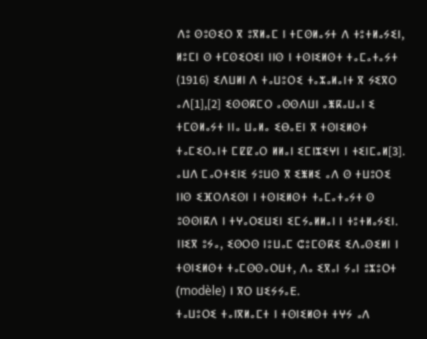ⴷⵓ ⵙⵓⵙⵉⵔ ⴳ ⵓⴳⵍⴰⵎ ⵏ ⵜⵎⵙⵍⴰⵢⵜ ⴷ ⵜⵓⵜⵍⴰⵢⵉⵏ, ⵍⵓⵎⵏ ⵙ ⵜⵎⵙⵉⵔⵉⵏ ⵏⵏⵙ ⵏ ⵜⵙⵏⵉⵍⵙⵜ ⵜⴰⵎⴰⵜⴰⵢⵜ (1916) ⵉⴷⵡⵍⵏ ⴷ ⵜⴰⵡⵓⵔⵉ ⵜⴰⵣⴰⵍⴰⵏⵜ ⴳ ⵢⵉⴳⵔ ⴰⴷ[1],[2] ⵉⵙⵙⴽⵎⵔ ⴰⵙⵙⴷⵡⵏ ⴰⵥⴽⴰⵡⴰⵏ ⵉ ⵜⵎⵙⵍⴰⵢⵜ ⵏⵏⴰ ⵡⴰⵍⴰ ⵉⴱⴰⴹⵏ ⴳ ⵜⵙⵏⵉⵍⵙⵜ ⵜⴰⵎⵉⵔⴰⵏⵜ ⵎⵇⵇⴰⵔ ⵍⵍⴰⵏ ⵉⵎⵏⵣⵉⵖⵏ ⵏ ⵜⵉⵏⵎⴰⵍ[3]. ⴰⵡⴷ ⵎⴰⵔⵜⵉⵏⵉ ⵢⵓⵡⵙ ⴳ ⵉⵥⵍⵉ ⴰⴷ ⵙ ⵜⵡⵓⵔⵉ ⵏⵏⵙ ⵉⴼⵔⴷⵉⵙⵏ ⵏ ⵜⵙⵏⵉⵍⵙⵜ ⵜⴰⵎⴰⵜⴰⵢⵜ ⵙ ⵓⵙⵙⵏⴽⴷ ⵏ ⵜⵖⴰⵔⵉⵡⵉⵏ ⵉⵎⵢⴰⵍⵍⴰⵏ ⵏ ⵜⵓⵜⵍⴰⵢⵉⵏ. ⵏⵏⵉⴳ ⵓⵢⴰ, ⵉⵙⵔⵙ ⵏⵓⵡⴰⵎ ⵛⵓⵎⵙⴽⵉ ⵉⴷⴰⵙⵉⵍⵏ ⵏ ⵜⵙⵏⵉⵍⵙⵜ ⵜⴰⵎⵙⵙⴰⵔⵡⵜ, ⴷⴰ ⵉⴳⴰⵏ ⵢⴰⵏ ⵓⵣⵓⵔⵜ (modèle) ⵏ ⴳⵔ ⵡⵉⵢⵢⴰⴹ.
ⵜⴰⵡⵓⵔⵉ ⵜⴰⵏⴳⵍⴰⵎⵜ ⵏ ⵜⵙⵏⵉⵍⵙⵜ ⵜⵖⵢ ⴰⴷ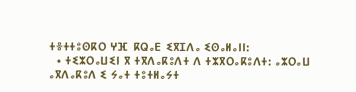ⵜⴻⵜⵜⵓⵙⴽⵔ ⵖⴼ ⴽⵕⴰⴹ ⵉⴳⵊⴷⴰ ⵉⵙⴰⵍⴰⵏⵏ:
  • ⵜⵉⵣⵔⴰⵡⵉⵏ ⴳ ⵜⴳⴷⴰⴽⵓⴷⵜ ⴷ ⵜⵣⴳⵔⴰⴽⵓⴷⵜ: ⴰⵣⵔⴰⵡ ⴰⴳⴷⴰⴽⵓⴷ ⵉ ⵢⴰⵜ ⵜⵓⵜⵍⴰⵢⵜ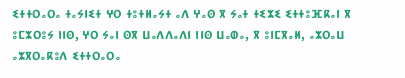ⵉⵜⵜⵔⴰⵔⴰ ⵜⴰⵢⵏⵉⵜ ⵖⵔ ⵜⵓⵜⵍⴰⵢⵜ ⴰⴷ ⵖⴰⵙ ⴳ ⵢⴰⵜ ⵜⵉⵣⵉ ⵉⵜⵜⵓⴼⴽⴰⵏ ⴳ ⵓⵎⵣⵔⵓⵢ ⵏⵏⵙ, ⵖⵔ ⵢⴰⵏ ⵙⴳ ⵡⴰⴷⴷⴰⴷⵏ ⵏⵏⵙ ⵡⴰⵀⴰ, ⴳ ⵓⵏⵎⴳⴰⵍ, ⴰⵣⵔⴰⵡ ⴰⵣⴳⵔⴰⴽⵓⴷ ⵉⵜⵜⵔⴰⵔⴰ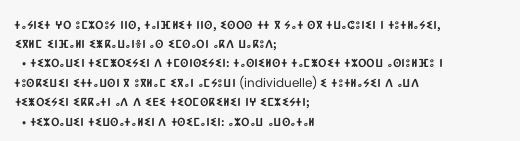ⵜⴰⵢⵏⵉⵜ ⵖⵔ ⵓⵎⵣⵔⵓⵢ ⵏⵏⵙ, ⵜⴰⵏⴼⵍⵉⵜ ⵏⵏⵙ, ⵉⵙⵔⵙ ⵜⵜ ⴳ ⵢⴰⵜ ⵙⴳ ⵜⵡⴰⵛⵓⵏⵉⵏ ⵏ ⵜⵓⵜⵍⴰⵢⵉⵏ, ⵉⴳⵍⵎ ⵉⵏⴼⴰⵍⵏ ⵉⵥⴽⴰⵡⴰⵏⴻⵏ ⴰⵙ ⵉⵎⵙⴰⵔⵏ ⴰⴽⴷ ⵡⴰⴽⵓⴷ;
  • ⵜⵉⵣⵔⴰⵡⵉⵏ ⵜⵉⵎⵥⵔⵉⵢⵉⵏ ⴷ ⵜⵎⵙⵏⵙⵉⵢⵉⵏ: ⵜⴰⵙⵏⵉⵍⵙⵜ ⵜⴰⵎⵥⵔⵉⵜ ⵜⵣⵔⵔⵡ ⴰⵙⵏⵓⵍⴼⵓ ⵏ ⵜⵓⵙⴽⵉⵡⵉⵏ ⵉⵜⵜⴰⵡⵙⵏ ⴳ ⵓⴳⵍⴰⵎ ⵉⴳⴰⵏ ⴰⵎⵢⵓⵡⵏ (individuelle) ⵉ ⵜⵓⵜⵍⴰⵢⵉⵏ ⴷ ⴰⵡⴷ ⵜⵉⵥⵔⵉⵢⵉⵏ ⵉⴽⴽⴰⵜⵏ ⴰⴷ ⴷ ⵉⴹⵉ ⵜⵉⵔⵎⵙⴽⵉⵍⵉⵏ ⵏⵖ ⵉⵎⵣⵉⵢⵜⵏ;
  • ⵜⵉⵣⵔⴰⵡⵉⵏ ⵜⵉⵡⵙⴰⵜⴰⵍⵉⵏ ⴷ ⵜⵙⵉⵎⴰⵏⵉⵏ: ⴰⵣⵔⴰⵡ ⴰⵡⵙⴰⵜⴰⵍ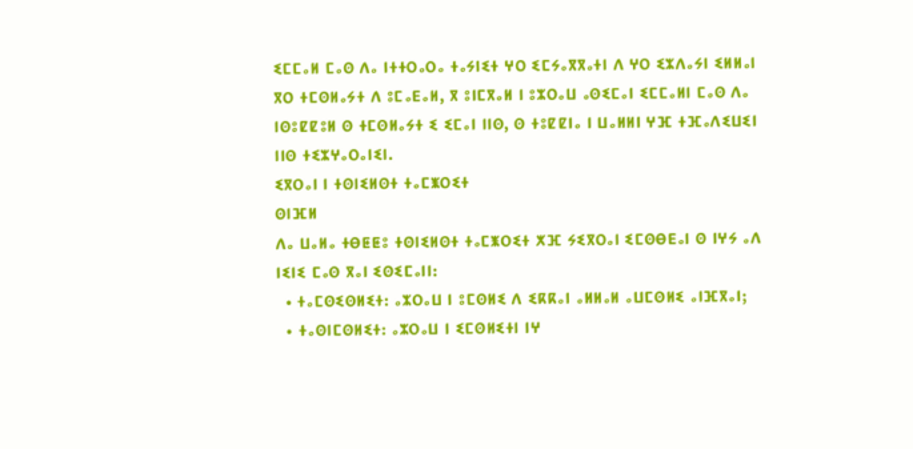ⵉⵎⵎⴰⵍ ⵎⴰⵙ ⴷⴰ ⵏⵜⵜⵔⴰⵔⴰ ⵜⴰⵢⵏⵉⵜ ⵖⵔ ⵉⵎⵢⴰⴳⴳⴰⵜⵏ ⴷ ⵖⵔ ⵉⵣⴷⴰⵢⵏ ⵉⵍⵍⴰⵏ ⴳⵔ ⵜⵎⵙⵍⴰⵢⵜ ⴷ ⵓⵎⴰⴹⴰⵍ, ⴳ ⵓⵏⵎⴳⴰⵍ ⵏ ⵓⵣⵔⴰⵡ ⴰⵙⵉⵎⴰⵏ ⵉⵎⵎⴰⵍⵏ ⵎⴰⵙ ⴷⴰ ⵏⵙⵓⵇⵇⵓⵍ ⵙ ⵜⵎⵙⵍⴰⵢⵜ ⵉ ⵉⵎⴰⵏ ⵏⵏⵙ, ⵙ ⵜⵓⵇⵇⵏⴰ ⵏ ⵡⴰⵍⵍⵏ ⵖⴼ ⵜⴼⴰⴷⵉⵡⵉⵏ ⵏⵏⵙ ⵜⵉⵣⵖⴰⵔⴰⵏⵉⵏ.
ⵉⴳⵔⴰⵏ ⵏ ⵜⵙⵏⵉⵍⵙⵜ ⵜⴰⵎⵥⵔⵉⵜ
ⵙⵏⴼⵍ
ⴷⴰ ⵡⴰⵍⴰ ⵜⴱⵟⵟⵓ ⵜⵙⵏⵉⵍⵙⵜ ⵜⴰⵎⵥⵔⵉⵜ ⵅⴼ ⵢⵉⴳⵔⴰⵏ ⵉⵎⵙⴱⴹⴰⵏ ⵙ ⵏⵖⵢ ⴰⴷ ⵏⵉⵏⵉ ⵎⴰⵙ ⴳⴰⵏ ⵉⵙⵉⵎⴰⵏⵏ:
  • ⵜⴰⵎⵙⵉⵙⵍⵉⵜ: ⴰⵣⵔⴰⵡ ⵏ ⵓⵎⵙⵍⵉ ⴷ ⵉⴽⴽⴰⵏ ⴰⵍⵍⴰⵍ ⴰⵡⵎⵙⵍⵉ ⴰⵏⴼⴳⴰⵏ;
  • ⵜⴰⵙⵏⵎⵙⵍⵉⵜ: ⴰⵣⵔⴰⵡ ⵏ ⵉⵎⵙⵍⵉⵜⵏ ⵏⵖ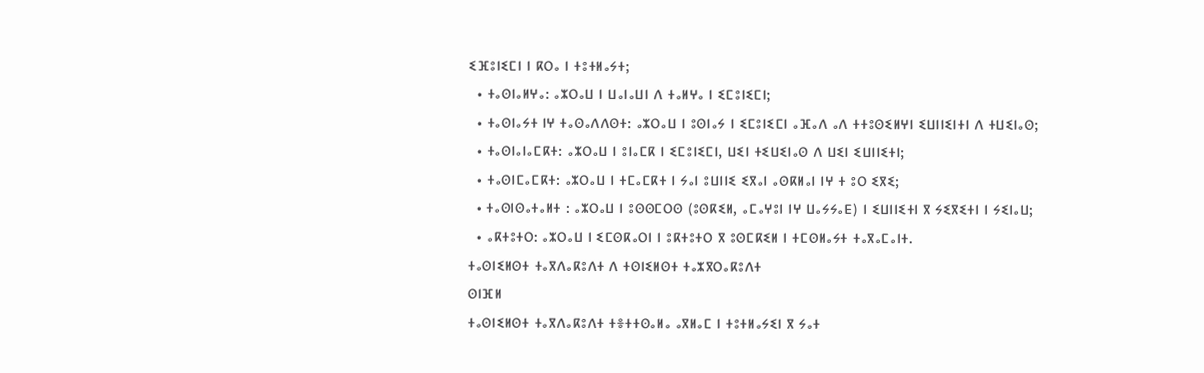ⵉⴼⵓⵏⵉⵎⵏ ⵏ ⴽⵔⴰ ⵏ ⵜⵓⵜⵍⴰⵢⵜ;
  • ⵜⴰⵙⵏⴰⵍⵖⴰ: ⴰⵣⵔⴰⵡ ⵏ ⵡⴰⵏⴰⵡⵏ ⴷ ⵜⴰⵍⵖⴰ ⵏ ⵉⵎⵓⵏⵉⵎⵏ;
  • ⵜⴰⵙⵏⴰⵢⵜ ⵏⵖ ⵜⴰⵙⴰⴷⴷⵙⵜ: ⴰⵣⵔⴰⵡ ⵏ ⵓⵙⵏⴰⵢ ⵏ ⵉⵎⵓⵏⵉⵎⵏ ⴰⴼⴰⴷ ⴰⴷ ⵜⵜⵓⵙⵉⵍⵖⵏ ⵉⵡⵏⵏⵉⵏⵜⵏ ⴷ ⵜⵡⵉⵏⴰⵙ;
  • ⵜⴰⵙⵏⴰⵏⴰⵎⴽⵜ: ⴰⵣⵔⴰⵡ ⵏ ⵓⵏⴰⵎⴽ ⵏ ⵉⵎⵓⵏⵉⵎⵏ, ⵡⵉⵏ ⵜⵉⵡⵉⵏⴰⵙ ⴷ ⵡⵉⵏ ⵉⵡⵏⵏⵉⵜⵏ;
  • ⵜⴰⵙⵏⵎⴰⵎⴽⵜ: ⴰⵣⵔⴰⵡ ⵏ ⵜⵎⴰⵎⴽⵜ ⵏ ⵢⴰⵏ ⵓⵡⵏⵏⵉ ⵉⴳⴰⵏ ⴰⵙⴽⵍⴰⵏ ⵏⵖ ⵜ ⵓⵔ ⵉⴳⵉ;
  • ⵜⴰⵙⵏⵙⴰⵜⴰⵍⵜ : ⴰⵣⵔⴰⵡ ⵏ ⵓⵙⵙⵎⵔⵙ (ⵓⵙⴽⵉⵍ, ⴰⵎⴰⵖⵓⵏ ⵏⵖ ⵡⴰⵢⵢⴰⴹ) ⵏ ⵉⵡⵏⵏⵉⵜⵏ ⴳ ⵢⵉⴳⵉⵜⵏ ⵏ ⵢⵉⵏⴰⵡ;
  • ⴰⴽⵜⵓⵜⵔ: ⴰⵣⵔⴰⵡ ⵏ ⵉⵎⵙⴽⴰⵔⵏ ⵏ ⵓⴽⵜⵓⵜⵔ ⴳ ⵓⵙⵎⴽⵉⵍ ⵏ ⵜⵎⵙⵍⴰⵢⵜ ⵜⴰⴳⴰⵎⴰⵏⵜ.
ⵜⴰⵙⵏⵉⵍⵙⵜ ⵜⴰⴳⴷⴰⴽⵓⴷⵜ ⴷ ⵜⵙⵏⵉⵍⵙⵜ ⵜⴰⵣⴳⵔⴰⴽⵓⴷⵜ
ⵙⵏⴼⵍ
ⵜⴰⵙⵏⵉⵍⵙⵜ ⵜⴰⴳⴷⴰⴽⵓⴷⵜ ⵜⴻⵜⵜⵙⴰⵍⴰ ⴰⴳⵍⴰⵎ ⵏ ⵜⵓⵜⵍⴰⵢⵉⵏ ⴳ ⵢⴰⵜ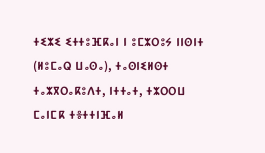ⵜⵉⵣⵉ ⵉⵜⵜⵓⴼⴽⴰⵏ ⵏ ⵓⵎⵣⵔⵓⵢ ⵏⵏⵙⵏⵜ (ⵍⵓⵎⴰⵕ ⵡⴰⵙⴰ), ⵜⴰⵙⵏⵉⵍⵙⵜ ⵜⴰⵣⴳⵔⴰⴽⵓⴷⵜ, ⵏⵜⵜⴰⵜ, ⵜⵣⵔⵔⵡ ⵎⴰⵏⵎⴽ ⵜⴻⵜⵜⵏⴼⴰⵍ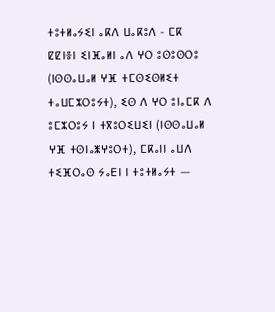ⵜⵓⵜⵍⴰⵢⵉⵏ ⴰⴽⴷ ⵡⴰⴽⵓⴷ - ⵎⴽ ⵇⵇⵏⴻⵏ ⵉⵏⴼⴰⵍⵏ ⴰⴷ ⵖⵔ ⵓⵙⵓⵙⵔⵓ (ⵏⵙⵙⴰⵡⴰⵍ ⵖⴼ ⵜⵎⵙⵉⵙⵍⵉⵜ ⵜⴰⵡⵎⵣⵔⵓⵢⵜ), ⵉⵙ ⴷ ⵖⵔ ⵓⵏⴰⵎⴽ ⴷ ⵓⵎⵣⵔⵓⵢ ⵏ ⵜⴳⵓⵔⵉⵡⵉⵏ (ⵏⵙⵙⴰⵡⴰⵍ ⵖⴼ ⵜⵙⵏⴰⵥⵖⵓⵔⵜ), ⵎⴽⴰⵏⵏ ⴰⵡⴷ ⵜⵉⴼⵔⴰⵙ ⵢⴰⴹⵏ ⵏ ⵜⵓⵜⵍⴰⵢⵜ —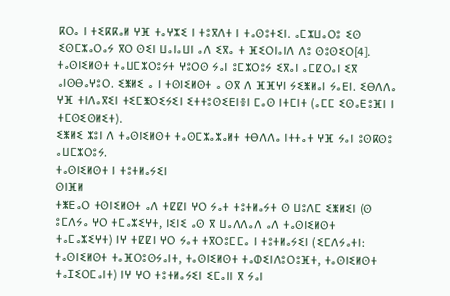ⴽⵔⴰ ⵏ ⵜⵉⴽⴽⴰⵍ ⵖⴼ ⵜⴰⵖⵣⵉ ⵏ ⵜⵓⴳⴷⵜ ⵏ ⵜⴰⵙⵓⵜⵉⵏ. ⴰⵎⵣⵡⴰⵔⵓ ⵉⵙ ⵉⵙⵎⵣⴰⵔⴰⵢ ⴳⵔ ⵙⵉⵏ ⵡⴰⵏⴰⵡⵏ ⴰⴷ ⵉⴳⴰ ⵜ ⴼⵉⵔⵏⴰⵏⴷ ⴷⵓ ⵙⵓⵙⵉⵔ[4]. ⵜⴰⵙⵏⵉⵍⵙⵜ ⵜⴰⵡⵎⵣⵔⵓⵢⵜ ⵖⵓⵔⵙ ⵢⴰⵏ ⵓⵎⵣⵔⵓⵢ ⵉⴳⴰⵏ ⴰⵎⵇⵔⴰⵏ ⵉⴳ ⴰⵏⵙⴱⴰⵖⵓⵔ. ⵉⵥⵍⵉ ⴰ ⵏ ⵜⵙⵏⵉⵍⵙⵜ ⴰ ⵙⴳ ⴷ ⴼⴼⵖⵏ ⵢⵉⵥⵍⴰⵏ ⵢⴰⴹⵏ. ⵉⴱⴷⴷⴰ ⵖⴼ ⵜⵏⴷⴰⴳⵉⵏ ⵜⵉⵎⵥⵔⵉⵢⵉⵏ ⵉⵜⵜⵓⵙⵉⴹⵏⴻⵏ ⵎⴰⵙ ⵏⵜⵎⵏⵜ (ⴰⵎⵎ ⵉⵙⴰⴹⵓⴼⵏ ⵏ ⵜⵎⵙⵉⵙⵍⵉⵜ).
ⵉⵥⵍⵉ ⵣⵓⵏ ⴷ ⵜⴰⵙⵏⵉⵍⵙⵜ ⵜⴰⵙⵎⵣⴰⵣⴰⵍⵜ ⵜⴱⴷⴷⴰ ⵏⵜⵜⴰⵜ ⵖⴼ ⵢⴰⵏ ⵓⵙⴽⵙⵓ ⴰⵡⵎⵣⵔⵓⵢ.
ⵜⴰⵙⵏⵉⵍⵙⵜ ⵏ ⵜⵓⵜⵍⴰⵢⵉⵏ
ⵙⵏⴼⵍ
ⵜⵥⴹⴰⵔ ⵜⵙⵏⵉⵍⵙⵜ ⴰⴷ ⵜⵇⵇⵏ ⵖⵔ ⵢⴰⵜ ⵜⵓⵜⵍⴰⵢⵜ ⵙ ⵡⵓⴷⵎ ⵉⵥⵍⵉⵏ (ⵙ ⵓⵎⴷⵢⴰ ⵖⵔ ⵜⵎⴰⵣⵉⵖⵜ, ⵏⵉⵏⵉ ⴰⵙ ⴳ ⵡⴰⴷⴷⴰⴷ ⴰⴷ ⵜⴰⵙⵏⵉⵍⵙⵜ ⵜⴰⵎⴰⵣⵉⵖⵜ) ⵏⵖ ⵜⵇⵇⵏ ⵖⵔ ⵢⴰⵜ ⵜⴳⵔⵓⵎⵎⴰ ⵏ ⵜⵓⵜⵍⴰⵢⵉⵏ (ⵉⵎⴷⵢⴰⵜⵏ: ⵜⴰⵙⵏⵉⵍⵙⵜ ⵜⴰⴼⵔⵓⵙⵢⴰⵏⵜ, ⵜⴰⵙⵏⵉⵍⵙⵜ ⵜⴰⵀⵉⵏⴷⵓⵔⵓⴼⵜ, ⵜⴰⵙⵏⵉⵍⵙⵜ ⵜⴰⵊⵉⵔⵎⴰⵏⵜ) ⵏⵖ ⵖⵔ ⵜⵓⵜⵍⴰⵢⵉⵏ ⵉⵎⴰⵏⵏ ⴳ ⵢⴰⵏ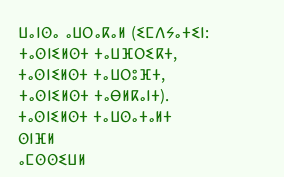ⵡⴰⵏⵙⴰ ⴰⵡⵔⴰⴽⴰⵍ (ⵉⵎⴷⵢⴰⵜⵉⵏ: ⵜⴰⵙⵏⵉⵍⵙⵜ ⵜⴰⵡⴼⵔⵉⴽⵜ, ⵜⴰⵙⵏⵉⵍⵙⵜ ⵜⴰⵡⵔⵓⴼⵜ, ⵜⴰⵙⵏⵉⵍⵙⵜ ⵜⴰⴱⵍⴽⴰⵏⵜ).
ⵜⴰⵙⵏⵉⵍⵙⵜ ⵜⴰⵡⵙⴰⵜⴰⵍⵜ
ⵙⵏⴼⵍ
ⴰⵎⵙⵙⵉⵡⵍ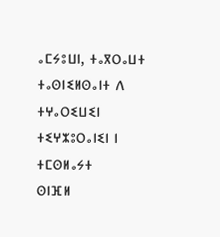ⴰⵎⵢⵓⵡⵏ, ⵜⴰⴳⵔⴰⵡⵜ ⵜⴰⵙⵏⵉⵍⵙⴰⵏⵜ ⴷ ⵜⵖⴰⵔⵉⵡⵉⵏ ⵜⵉⵖⵣⵓⵔⴰⵏⵉⵏ ⵏ ⵜⵎⵙⵍⴰⵢⵜ
ⵙⵏⴼⵍ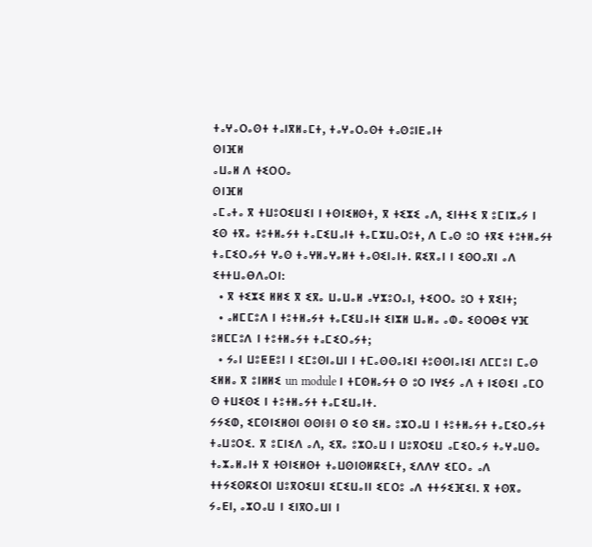ⵜⴰⵖⴰⵔⴰⵙⵜ ⵜⴰⵏⴳⵍⴰⵎⵜ, ⵜⴰⵖⴰⵔⴰⵙⵜ ⵜⴰⵙⵓⵏⴹⴰⵏⵜ
ⵙⵏⴼⵍ
ⴰⵡⴰⵍ ⴷ ⵜⵉⵔⵔⴰ
ⵙⵏⴼⵍ
ⴰⵎⴰⵜⴰ ⴳ ⵜⵡⵓⵔⵉⵡⵉⵏ ⵏ ⵜⵙⵏⵉⵍⵙⵜ, ⴳ ⵜⵉⵣⵉ ⴰⴷ, ⵉⵏⵜⵜⵉ ⴳ ⵓⵎⵏⵣⴰⵢ ⵏ ⵉⵙ ⵜⴳⴰ ⵜⵓⵜⵍⴰⵢⵜ ⵜⴰⵎⵉⵡⴰⵏⵜ ⵜⴰⵎⵣⵡⴰⵔⵓⵜ, ⴷ ⵎⴰⵙ ⵓⵔ ⵜⴳⵉ ⵜⵓⵜⵍⴰⵢⵜ ⵜⴰⵎⵉⵔⴰⵢⵜ ⵖⴰⵙ ⵜⴰⵖⵍⴰⵖⴰⵍⵜ ⵜⴰⵙⵉⵏⴰⵏⵜ. ⴽⵉⴳⴰⵏ ⵏ ⵉⵙⵔⴰⴳⵏ ⴰⴷ ⵉⵜⵜⵡⴰⴱⴷⴰⵔⵏ:
  • ⴳ ⵜⵉⵣⵉ ⵍⵍⵉ ⴳ ⵉⴳⴰ ⵡⴰⵡⴰⵍ ⴰⵖⵣⵓⵔⴰⵏ, ⵜⵉⵔⵔⴰ ⵓⵔ ⵜ ⴳⵉⵏⵜ;
  • ⴰⵍⵎⵎⵓⴷ ⵏ ⵜⵓⵜⵍⴰⵢⵜ ⵜⴰⵎⵉⵡⴰⵏⵜ ⵉⵏⵣⵍ ⵡⴰⵍⴰ ⴰⵀⴰ ⵉⵙⵔⴱⵉ ⵖⴼ ⵓⵍⵎⵎⵓⴷ ⵏ ⵜⵓⵜⵍⴰⵢⵜ ⵜⴰⵎⵉⵔⴰⵢⵜ;
  • ⵢⴰⵏ ⵡⵓⵟⵟⵓⵏ ⵏ ⵉⵎⵓⵙⵏⴰⵡⵏ ⵏ ⵜⵎⴰⵙⵙⴰⵏⵉⵏ ⵜⵓⵙⵙⵏⴰⵏⵉⵏ ⴷⵎⵎⵓⵏ ⵎⴰⵙ ⵉⵍⵍⴰ ⴳ ⵓⵏⵍⵍⵉ un module ⵏ ⵜⵎⵙⵍⴰⵢⵜ ⵙ ⵓⵔ ⵏⵖⵉⵢ ⴰⴷ ⵜ ⵏⵉⵙⵉⵏ ⴰⵎⵔ ⵙ ⵜⵡⵉⵙⵉ ⵏ ⵜⵓⵜⵍⴰⵢⵜ ⵜⴰⵎⵉⵡⴰⵏⵜ.
ⵢⵢⵉⵀ, ⵉⵎⵙⵏⵉⵍⵙⵏ ⵙⵙⵏⴻⵏ ⵙ ⵉⵙ ⵉⵍⴰ ⵓⵣⵔⴰⵡ ⵏ ⵜⵓⵜⵍⴰⵢⵜ ⵜⴰⵎⵉⵔⴰⵢⵜ ⵜⴰⵡⵓⵔⵉ. ⴳ ⵓⵎⵏⵉⴷ ⴰⴷ, ⵉⴳⴰ ⵓⵣⵔⴰⵡ ⵏ ⵡⵓⴳⵔⵉⵡ ⴰⵎⵉⵔⴰⵢ ⵜⴰⵖⴰⵡⵙⴰ ⵜⴰⵣⴰⵍⴰⵏⵜ ⴳ ⵜⵙⵏⵉⵍⵙⵜ ⵜⴰⵡⵙⵏⵙⵍⴽⵉⵎⵜ, ⵉⴷⴷⵖ ⵉⵎⵔⴰ ⴰⴷ ⵜⵜⵢⵉⵙⴽⵉⵔⵏ ⵡⵓⴳⵔⵉⵡⵏ ⵉⵎⵉⵡⴰⵏⵏ ⵉⵎⵔⵓ ⴰⴷ ⵜⵜⵢⵉⴼⵉⵏ. ⴳ ⵜⵙⴳⴰ ⵢⴰⴹⵏ, ⴰⵣⵔⴰⵡ ⵏ ⵉⵏⴳⵔⴰⵡⵏ ⵏ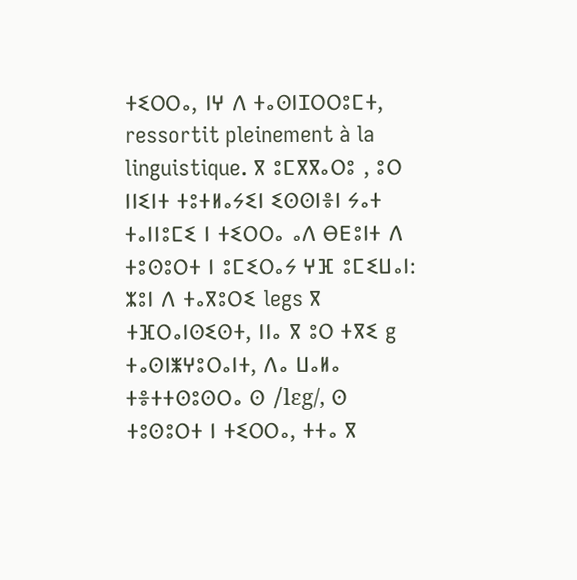ⵜⵉⵔⵔⴰ, ⵏⵖ ⴷ ⵜⴰⵙⵏⵊⵔⵔⵓⵎⵜ, ressortit pleinement à la linguistique. ⴳ ⵓⵎⴳⴳⴰⵔⵓ , ⵓⵔ ⵏⵏⵉⵏⵜ ⵜⵓⵜⵍⴰⵢⵉⵏ ⵉⵙⵙⵏⴻⵏ ⵢⴰⵜ ⵜⴰⵏⵏⵓⵎⵉ ⵏ ⵜⵉⵔⵔⴰ ⴰⴷ ⴱⴹⵓⵏⵜ ⴷ ⵜⵓⵙⵓⵔⵜ ⵏ ⵓⵎⵉⵔⴰⵢ ⵖⴼ ⵓⵎⵉⵡⴰⵏ: ⵣⵓⵏ ⴷ ⵜⴰⴳⵓⵔⵉ legs ⴳ ⵜⴼⵔⴰⵏⵙⵉⵙⵜ, ⵏⵏⴰ ⴳ ⵓⵔ ⵜⴳⵉ g ⵜⴰⵙⵏⵥⵖⵓⵔⴰⵏⵜ, ⴷⴰ ⵡⴰⵍⴰ ⵜⴻⵜⵜⵙⵓⵙⵔⴰ ⵙ /lεg/, ⵙ ⵜⵓⵙⵓⵔⵜ ⵏ ⵜⵉⵔⵔⴰ, ⵜⵜⴰ ⴳ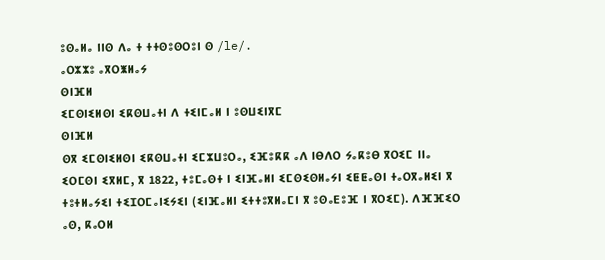ⵓⵙⴰⵍⴰ ⵏⵏⵙ ⴷⴰ ⵜ ⵜⵜⵙⵓⵙⵔⵓⵏ ⵙ /le/.
ⴰⵔⵣⵣⵓ ⴰⴳⵔⵥⵍⴰⵢ
ⵙⵏⴼⵍ
ⵉⵎⵙⵏⵉⵍⵙⵏ ⵉⴽⵙⵡⴰⵜⵏ ⴷ ⵜⵉⵏⵎⴰⵍ ⵏ ⵓⵙⵡⵉⵏⴳⵎ
ⵙⵏⴼⵍ
ⵙⴳ ⵉⵎⵙⵏⵉⵍⵙⵏ ⵉⴽⵙⵡⴰⵜⵏ ⵉⵎⵣⵡⵓⵔⴰ, ⵉⴼⵓⴽⴽ ⴰⴷ ⵏⴱⴷⵔ ⵢⴰⴽⵓⴱ ⴳⵔⵉⵎ ⵏⵏⴰ ⵉⵔⵎⵙⵏ ⵉⴳⵍⵎ, ⴳ 1822, ⵜⵓⵎⴰⵙⵜ ⵏ ⵉⵏⴼⴰⵍⵏ ⵉⵎⵙⵉⵙⵍⴰⵢⵏ ⵉⵟⵟⴰⵙⵏ ⵜⴰⵔⴳⴰⵍⵉⵏ ⴳ ⵜⵓⵜⵍⴰⵢⵉⵏ ⵜⵉⵊⵔⵎⴰⵏⵉⵢⵉⵏ (ⵉⵏⴼⴰⵍⵏ ⵉⵜⵜⵓⴳⵍⴰⵎⵏ ⴳ ⵓⵙⴰⴹⵓⴼ ⵏ ⴳⵔⵉⵎ). ⴷⴼⴼⵉⵔ ⴰⵙ, ⴽⴰⵔⵍ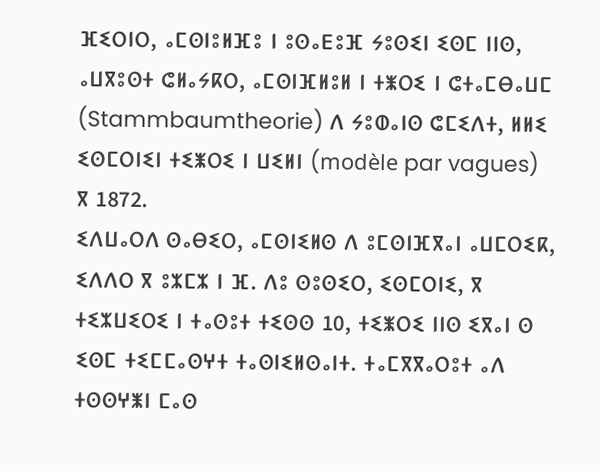ⴼⵉⵔⵏⵔ, ⴰⵎⵙⵏⵓⵍⴼⵓ ⵏ ⵓⵙⴰⴹⵓⴼ ⵢⵓⵙⵉⵏ ⵉⵙⵎ ⵏⵏⵙ, ⴰⵡⴳⵓⵙⵜ ⵛⵍⴰⵢⴽⵔ, ⴰⵎⵙⵏⴼⵍⵓⵍ ⵏ ⵜⵥⵔⵉ ⵏ ⵛⵜⴰⵎⴱⴰⵡⵎ (Stammbaumtheorie) ⴷ ⵢⵓⵀⴰⵏⵙ ⵛⵎⵉⴷⵜ, ⵍⵍⵉ ⵉⵙⵎⵔⵏⵉⵏ ⵜⵉⵥⵔⵉ ⵏ ⵡⵉⵍⵏ (modèle par vagues) ⴳ 1872.
ⵉⴷⵡⴰⵔⴷ ⵙⴰⴱⵉⵔ, ⴰⵎⵙⵏⵉⵍⵙ ⴷ ⵓⵎⵙⵏⴼⴳⴰⵏ ⴰⵡⵎⵔⵉⴽ, ⵉⴷⴷⵔ ⴳ ⵓⵣⵎⵣ ⵏ ⴼ. ⴷⵓ ⵙⵓⵙⵉⵔ, ⵉⵙⵎⵔⵏⵉ, ⴳ ⵜⵉⵣⵡⵉⵔⵉ ⵏ ⵜⴰⵙⵓⵜ ⵜⵉⵙⵙ 10, ⵜⵉⵥⵔⵉ ⵏⵏⵙ ⵉⴳⴰⵏ ⵙ ⵉⵙⵎ ⵜⵉⵎⵎⴰⵙⵖⵜ ⵜⴰⵙⵏⵉⵍⵙⴰⵏⵜ. ⵜⴰⵎⴳⴳⴰⵔⵓⵜ ⴰⴷ ⵜⵙⵙⵖⵥⵏ ⵎⴰⵙ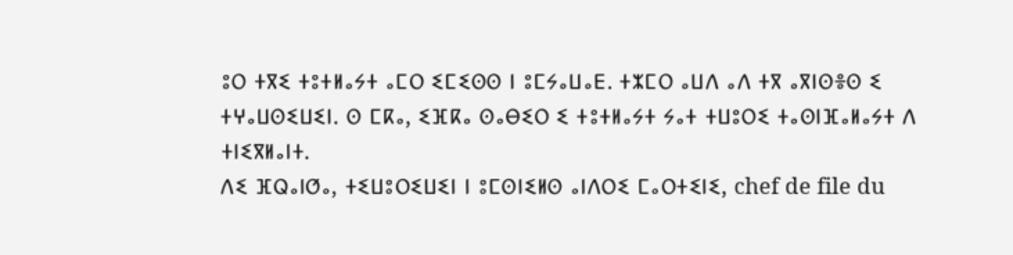ⵓⵔ ⵜⴳⵉ ⵜⵓⵜⵍⴰⵢⵜ ⴰⵎⵔ ⵉⵎⵉⵙⵙ ⵏ ⵓⵎⵢⴰⵡⴰⴹ. ⵜⵣⵎⵔ ⴰⵡⴷ ⴰⴷ ⵜⴳ ⴰⴳⵏⵙⴻⵙ ⵉ ⵜⵖⴰⵡⵙⵉⵡⵉⵏ. ⵙ ⵎⴽⴰ, ⵉⴼⴽⴰ ⵙⴰⴱⵉⵔ ⵉ ⵜⵓⵜⵍⴰⵢⵜ ⵢⴰⵜ ⵜⵡⵓⵔⵉ ⵜⴰⵙⵏⴼⴰⵍⴰⵢⵜ ⴷ ⵜⵏⵉⴳⵍⴰⵏⵜ.
ⴷⵉ ⴼⵕⴰⵏⵚⴰ, ⵜⵉⵡⵓⵔⵉⵡⵉⵏ ⵏ ⵓⵎⵙⵏⵉⵍⵙ ⴰⵏⴷⵔⵉ ⵎⴰⵔⵜⵉⵏⵉ, chef de file du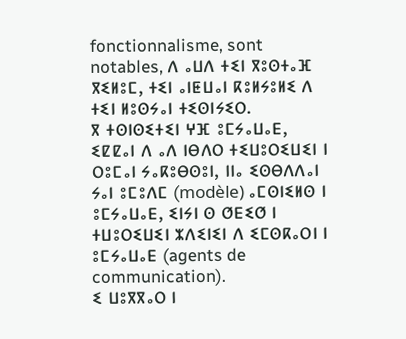fonctionnalisme, sont notables, ⴷ ⴰⵡⴷ ⵜⵉⵏ ⴳⵓⵙⵜⴰⴼ ⴳⵉⵍⵓⵎ, ⵜⵉⵏ ⴰⵏⵟⵡⴰⵏ ⴽⵓⵍⵢⵓⵍⵉ ⴷ ⵜⵉⵏ ⵍⵓⵙⵢⴰⵏ ⵜⵉⵙⵏⵢⵉⵔ.
ⴳ ⵜⵙⵏⵙⵉⵜⵉⵏ ⵖⴼ ⵓⵎⵢⴰⵡⴰⴹ, ⵉⵇⵇⴰⵏ ⴷ ⴰⴷ ⵏⴱⴷⵔ ⵜⵉⵡⵓⵔⵉⵡⵉⵏ ⵏ ⵔⵓⵎⴰⵏ ⵢⴰⴽⵓⴱⵙⵓⵏ, ⵏⵏⴰ ⵉⵙⴱⴷⴷⴰⵏ ⵢⴰⵏ ⵓⵎⵓⴷⵎ (modèle) ⴰⵎⵙⵏⵉⵍⵙ ⵏ ⵓⵎⵢⴰⵡⴰⴹ, ⵉⵏⵢⵏ ⵙ ⵚⴹⵉⵚ ⵏ ⵜⵡⵓⵔⵉⵡⵉⵏ ⵣⴷⵉⵏⵉⵏ ⴷ ⵉⵎⵙⴽⴰⵔⵏ ⵏ ⵓⵎⵢⴰⵡⴰⴹ (agents de communication).
ⵉ ⵡⵓⴳⴳⴰⵔ ⵏ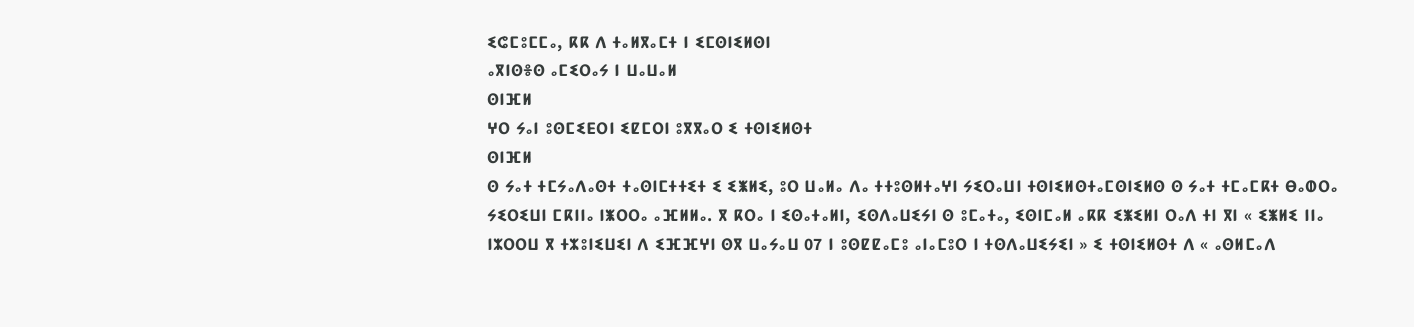ⵉⵛⵎⵓⵎⵎⴰ, ⴽⴽ ⴷ ⵜⴰⵍⴳⴰⵎⵜ ⵏ ⵉⵎⵙⵏⵉⵍⵙⵏ
ⴰⴳⵏⵙⴻⵙ ⴰⵎⵉⵔⴰⵢ ⵏ ⵡⴰⵡⴰⵍ
ⵙⵏⴼⵍ
ⵖⵔ ⵢⴰⵏ ⵓⵙⵎⵉⴹⵔⵏ ⵉⵇⵎⵔⵏ ⵓⴳⴳⴰⵔ ⵉ ⵜⵙⵏⵉⵍⵙⵜ
ⵙⵏⴼⵍ
ⵙ ⵢⴰⵜ ⵜⵎⵢⴰⴷⴰⵙⵜ ⵜⴰⵙⵏⵎⵜⵜⵉⵜ ⵉ ⵉⵥⵍⵉ, ⵓⵔ ⵡⴰⵍⴰ ⴷⴰ ⵜⵜⵓⵙⵍⵜⴰⵖⵏ ⵢⵉⵔⴰⵡⵏ ⵜⵙⵏⵉⵍⵙⵜⴰⵎⵙⵏⵉⵍⵙ ⵙ ⵢⴰⵜ ⵜⵎⴰⵎⴽⵜ ⴱⴰⵀⵔⴰ ⵢⵉⵔⵉⵡⵏ ⵎⴽⵏⵏⴰ ⵏⵥⵔⵔⴰ ⴰⴼⵍⵍⴰ. ⴳ ⴽⵔⴰ ⵏ ⵉⵙⴰⵜⴰⵍⵏ, ⵉⵙⴷⴰⵡⵉⵢⵏ ⵙ ⵓⵎⴰⵜⴰ, ⵉⵙⵏⵎⴰⵍ ⴰⴽⴽ ⵉⵥⵉⵍⵏ ⵔⴰⴷ ⵜⵏ ⴳⵏ « ⵉⵥⵍⵉ ⵏⵏⴰ ⵏⵣⵔⵔⵡ ⴳ ⵜⵣⵓⵏⵉⵡⵉⵏ ⴷ ⵉⴼⴼⵖⵏ ⵙⴳ ⵡⴰⵢⴰⵡ 07 ⵏ ⵓⵙⵇⵇⴰⵎⵓ ⴰⵏⴰⵎⵓⵔ ⵏ ⵜⵙⴷⴰⵡⵉⵢⵉⵏ » ⵉ ⵜⵙⵏⵉⵍⵙⵜ ⴷ « ⴰⵙⵍⵎⴰⴷ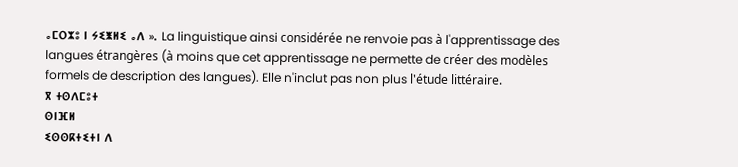ⴰⵎⵔⵣⵓ ⵏ ⵢⵉⵥⵍⵉ ⴰⴷ ». La linguistique ainsi considérée ne renvoie pas à l'apprentissage des langues étrangères (à moins que cet apprentissage ne permette de créer des modèles formels de description des langues). Elle n'inclut pas non plus l'étude littéraire.
ⴳ ⵜⵙⴷⵎⵓⵜ
ⵙⵏⴼⵍ
ⵉⵙⵙⴽⵜⵉⵜⵏ ⴷ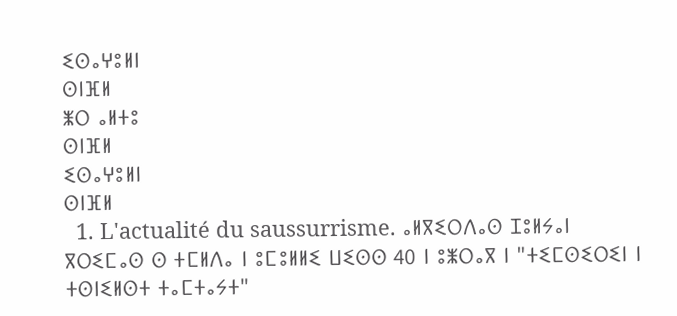ⵉⵙⴰⵖⵓⵍⵏ
ⵙⵏⴼⵍ
ⵥⵔ ⴰⵍⵜⵓ
ⵙⵏⴼⵍ
ⵉⵙⴰⵖⵓⵍⵏ
ⵙⵏⴼⵍ
  1. L'actualité du saussurrisme. ⴰⵍⴳⵉⵔⴷⴰⵙ ⵊⵓⵍⵢⴰⵏ ⴳⵔⵉⵎⴰⵙ ⵙ ⵜⵎⵍⴷⴰ ⵏ ⵓⵎⵓⵍⵍⵉ ⵡⵉⵙⵙ 40 ⵏ ⵓⵥⵔⴰⴳ ⵏ "ⵜⵉⵎⵙⵉⵔⵉⵏ ⵏ ⵜⵙⵏⵉⵍⵙⵜ ⵜⴰⵎⵜⴰⵢⵜ"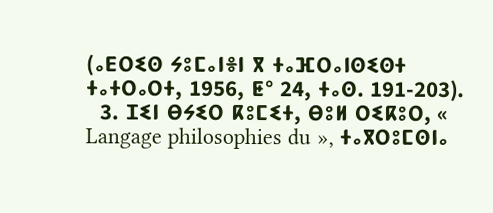(ⴰⴹⵔⵉⵙ ⵢⵓⵎⴰⵏⴻⵏ ⴳ ⵜⴰⴼⵔⴰⵏⵙⵉⵙⵜ ⵜⴰⵜⵔⴰⵔⵜ, 1956, ⵟ° 24, ⵜⴰⵙ. 191-203).
  3. ⵊⵉⵏ ⴱⵢⵉⵔ ⴽⵓⵎⵉⵜ, ⴱⵓⵍ ⵔⵉⴽⵓⵔ, « Langage philosophies du », ⵜⴰⴳⵔⵓⵎⵙⵏⴰ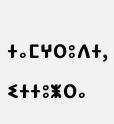ⵜⴰⵎⵖⵔⵓⴷⵜ, ⵉⵜⵜⵓⵥⵔⴰ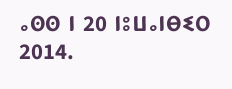ⴰⵙⵙ ⵏ 20 ⵏⵓⵡⴰⵏⴱⵉⵔ 2014.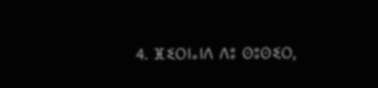4. ⴼⵉⵔⵏⴰⵏⴷ ⴷⵓ ⵙⵓⵙⵉⵔ,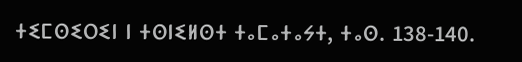ⵜⵉⵎⵙⵉⵔⵉⵏ ⵏ ⵜⵙⵏⵉⵍⵙⵜ ⵜⴰⵎⴰⵜⴰⵢⵜ, ⵜⴰⵙ. 138-140.